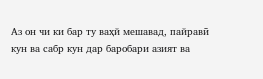Аз он чи ки бар ту ваҳй мешавад, пайравӣ кун ва сабр кун дар баробари азият ва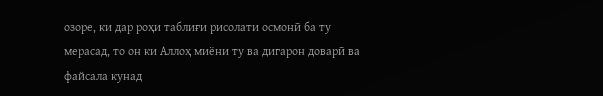озоре, ки дар роҳи таблиғи рисолати осмонӣ ба ту мерасад, то он ки Аллоҳ миёни ту ва дигарон доварӣ ва файсала кунад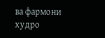ва фармони худро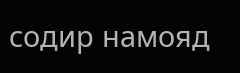содир намояд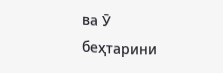ва Ӯ беҳтарини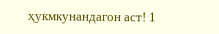ҳукмкунандагон аст! 1